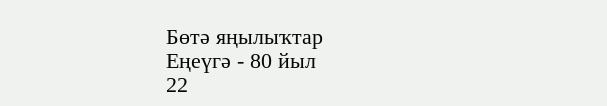Бөтә яңылыҡтар
Еңеүгә - 80 йыл
22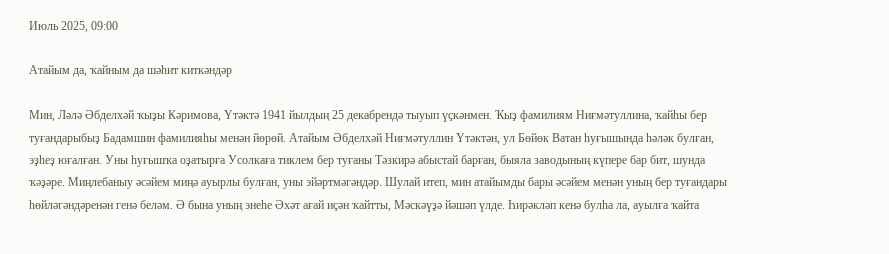Июль 2025, 09:00

Атайым да, ҡайным да шәһит киткәндәр

Мин, Ләлә Әбделхәй ҡыҙы Кәримова, Үтәктә 1941 йылдың 25 декабрендә тыуып үҫкәнмен. Ҡыҙ фамилиям Ниғмәтуллина, ҡайһы бер туғандарыбыҙ Бадамшин фамилияһы менән йөрөй. Атайым Әбделхәй Ниғмәтуллин Үтәктән, ул Бөйөк Ватан һуғышында һәләк булған, эҙһеҙ юғалған. Уны һуғышҡа оҙатырға Усолкаға тиклем бер туғаны Тәзкирә абыстай барған, быяла заводының күпере бар бит, шунда ҡәҙәре. Миңлебаныу әсәйем миңә ауырлы булған, уны эйәртмәгәндәр. Шулай итеп, мин атайымды бары әсәйем менән уның бер туғандары һөйләгәндәренән генә беләм. Ә бына уның энеһе Әхәт ағай иҫән ҡайтты, Мәскәүҙә йәшәп үлде. Һирәкләп кенә булһа ла, ауылға ҡайта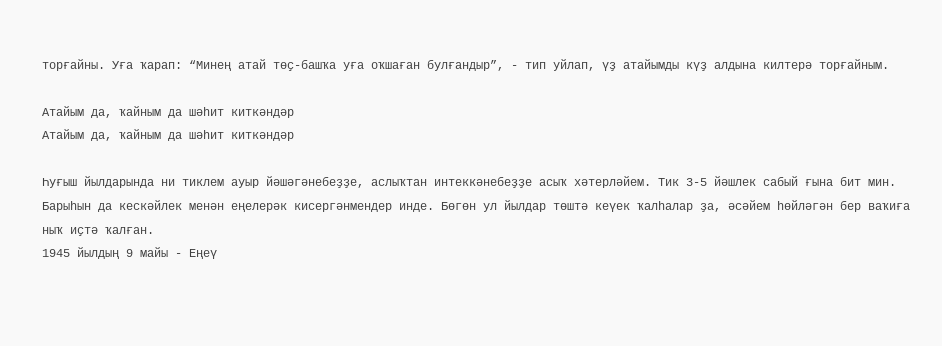торғайны. Уға ҡарап: “Минең атай төҫ-башҡа уға оҡшаған булғандыр”, - тип уйлап, үҙ атайымды күҙ алдына килтерә торғайным.

Атайым да, ҡайным да шәһит киткәндәр
Атайым да, ҡайным да шәһит киткәндәр

Һуғыш йылдарында ни тиклем ауыр йәшәгәнебеҙҙе, аслыҡтан интеккәнебеҙҙе асыҡ хәтерләйем. Тик 3-5 йәшлек сабый ғына бит мин. Барыһын да кескәйлек менән еңелерәк кисергәнмендер инде. Бөгөн ул йылдар төштә кеүек ҡалһалар ҙа, әсәйем һөйләгән бер ваҡиға ныҡ иҫтә ҡалған.
1945 йылдың 9 майы - Еңеү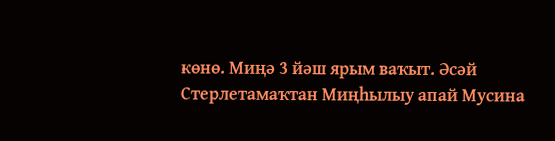көнө. Миңә 3 йәш ярым ваҡыт. Әсәй Стерлетамаҡтан Миңһылыу апай Мусина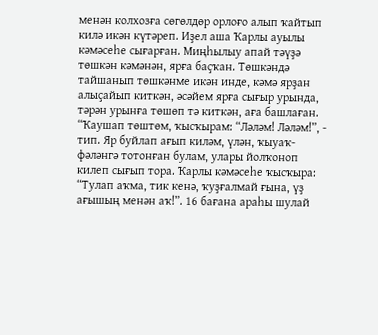менән колхозға сөгөлдөр орлоғо алып ҡайтып килә икән күтәреп. Иҙел аша Ҡарлы ауылы кәмәсеһе сығарған. Миңһылыу апай тәүҙә төшкән кәмәнән, ярға баҫҡан. Төшкәндә тайшанып төшкәнме икән инде, кәмә ярҙан алыҫайып киткән, әсәйем ярға сығыр урында, тәрән урынға төшөп тә киткән, аға башлаған. “Ҡаушап төштөм, ҡысҡырам: “Ләләм! Ләләм!”, - тип. Яр буйлап ағып киләм, үлән, ҡыуаҡ-фәләнгә тотонған булам, улары йолҡоноп килеп сығып тора. Ҡарлы кәмәсеһе ҡысҡыра: “Тулап аҡма, тик кенә, ҡуҙғалмай ғына, үҙ ағышың менән аҡ!”. 16 бағана араһы шулай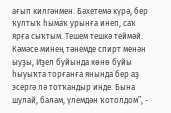ағып килгәнмен. Бәхетемә күрә, бер ҡултыҡ һымаҡ урынға инеп, саҡ ярға сыҡтым. Тешем тешкә теймәй. Кәмәсе минең тәнемде спирт менән ыуҙы, Иҙел буйында көнө буйы һыуыҡта торғанға янында бер аҙ эсергә лә тотҡандыр инде. Бына шулай, балам, үлемдән ҡотолдом”, -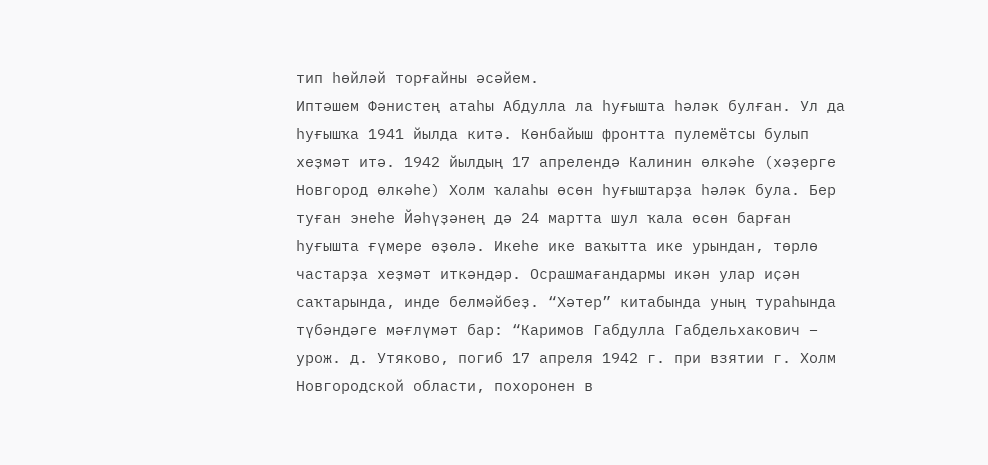тип һөйләй торғайны әсәйем.
Иптәшем Фәнистең атаһы Абдулла ла һуғышта һәләк булған. Ул да һуғышҡа 1941 йылда китә. Көнбайыш фронтта пулемётсы булып хеҙмәт итә. 1942 йылдың 17 апрелендә Калинин өлкәһе (хәҙерге Новгород өлкәһе) Холм ҡалаһы өсөн һуғыштарҙа һәләк була. Бер туған энеһе Йәһүҙәнең дә 24 мартта шул ҡала өсөн барған һуғышта ғүмере өҙөлә. Икеһе ике ваҡытта ике урындан, төрлө частарҙа хеҙмәт иткәндәр. Осрашмағандармы икән улар иҫән саҡтарында, инде белмәйбеҙ. “Хәтер” китабында уның тураһында түбәндәге мәғлүмәт бар: “Каримов Габдулла Габдельхакович – урож. д. Утяково, погиб 17 апреля 1942 г. при взятии г. Холм Новгородской области, похоронен в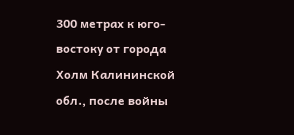300 метрах к юго-востоку от города Холм Калининской обл., после войны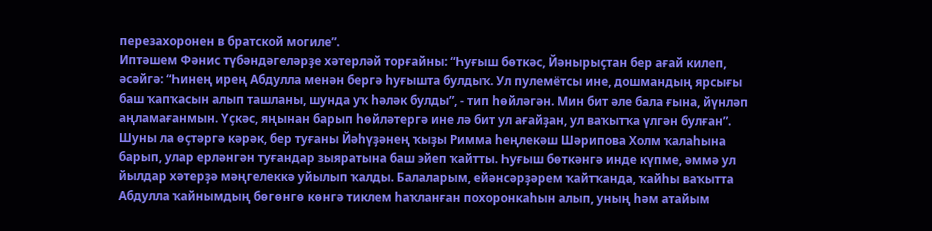перезахоронен в братской могиле”.
Иптәшем Фәнис түбәндәгеләрҙе хәтерләй торғайны: “Һуғыш бөткәс, Йәнырыҫтан бер ағай килеп, әсәйгә: “Һинең ирең Абдулла менән бергә һуғышта булдыҡ. Ул пулемётсы ине, дошмандың ярсығы баш ҡапҡасын алып ташланы, шунда уҡ һәләк булды”, - тип һөйләгән. Мин бит әле бала ғына, йүнләп аңламағанмын. Үҫкәс, яңынан барып һөйләтергә ине лә бит ул ағайҙан, ул ваҡытҡа үлгән булған”.
Шуны ла өҫтәргә кәрәк, бер туғаны Йәһүҙәнең ҡыҙы Римма һеңлекәш Шәрипова Холм ҡалаһына барып, улар ерләнгән туғандар зыяратына баш эйеп ҡайтты. Һуғыш бөткәнгә инде күпме, әммә ул йылдар хәтерҙә мәңгелеккә уйылып ҡалды. Балаларым, ейәнсәрҙәрем ҡайтҡанда, ҡайһы ваҡытта Абдулла ҡайнымдың бөгөнгө көнгә тиклем һаҡланған похоронкаһын алып, уның һәм атайым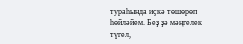тураһында иҫкә төшөрөп һөйләйем. Беҙ ҙә мәңгелек түгел,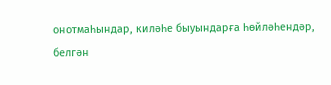онотмаһындар, киләһе быуындарға һөйләһендәр, белгән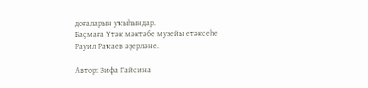доғаларын уҡыһындар.
Баҫмаға Үтәк мәктәбе музейы етәксеһе
Рауил Раҡаев әҙерләне.

Автор: Зифа Гайсина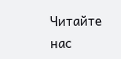Читайте нас